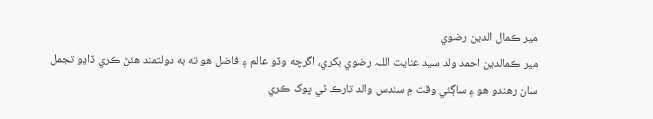مير ڪمال الدين رضوي
مير ڪمالدين احمد ولد سيد عنايت اللـہ رضوي بکري، اگرچه وڏو عالم ۽ فاضل هو ته به دولتمند هئڻ ڪري ڏاڍو تجمل سان رهندو هو ۽ ساڳئي وقت ۾ سندس والد تارڪ ٿي پوک ڪري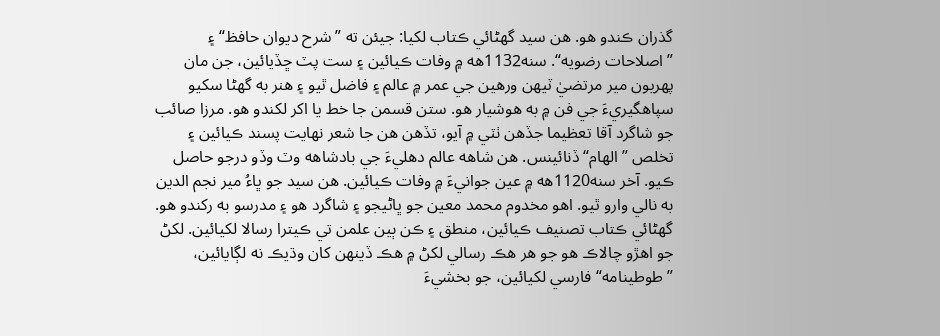گذران ڪندو هو. هن سيد گهڻائي ڪتاب لکيا: جيئن ته ”شرح ديوان حافظ“ ۽ ”اصلاحات رضويه“. سنه1132هه ۾ وفات ڪيائين ۽ ست پٽ ڇڏيائين، جن مان پهريون مير مرتضيٰ ٽيهن ورهين جي عمر ۾ عالم ۽ فاضل ٿيو ۽ هنر به گهڻا سکيو سپاهگيريءَ جي فن ۾ به هوشيار هو. ستن قسمن جا خط يا اکر لکندو هو. مرزا صائب جو شاگرد آقا تعظيما جڏهن ٺٽي ۾ آيو، تڏهن هن جا شعر نهايت پسند ڪيائين ۽ تخلص ”الهام“ ڏنائينس. هن شاهه عالم دهليءَ جي بادشاهه وٽ وڏو درجو حاصل ڪيو. آخر سنه1120هه ۾ عين جوانيءَ ۾ وفات ڪيائين. هن سيد جو ڀاءُ مير نجم الدين به نالي وارو ٿيو. اهو مخدوم محمد معين جو ڀاڻيجو ۽ شاگرد هو ۽ مدرسو به رکندو هو. گهڻائي ڪتاب تصنيف ڪيائين، منطق ۽ ڪن ٻين علمن تي ڪيترا رسالا لکيائين. لکڻ جو اهڙو چالاڪ هو جو هر هڪ رسالي لکڻ ۾ هڪ ڏينهن کان وڌيڪ نه لڳايائين، ”طوطينامه“ فارسي لکيائين، جو بخشيءَ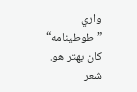واري ”طوطينامه“ کان بهتر هو. شعر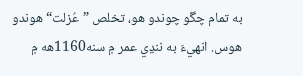به تمام چڱو چوندو هو، تخلص ”عُزلت“ هوندو هوس. انهيءَ به ننڍي عمر ۾ سنه1160هه ۾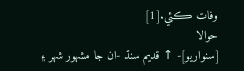وفات ڪئي.[1]
حوالا
[سنواريو]- ↑ قديم سنڌ -ان جا مشهور شهر ۽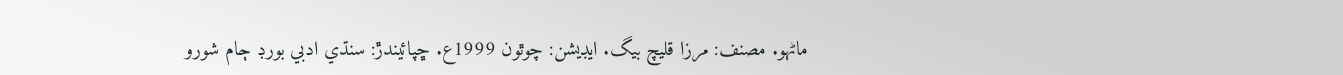ماڻهو. مصنف: مرزا قليچ بيگ. ايڊيشن: چوٿون 1999ع. ڇپائيندڙ: سنڌي ادبي بورڊ ڄام شورو